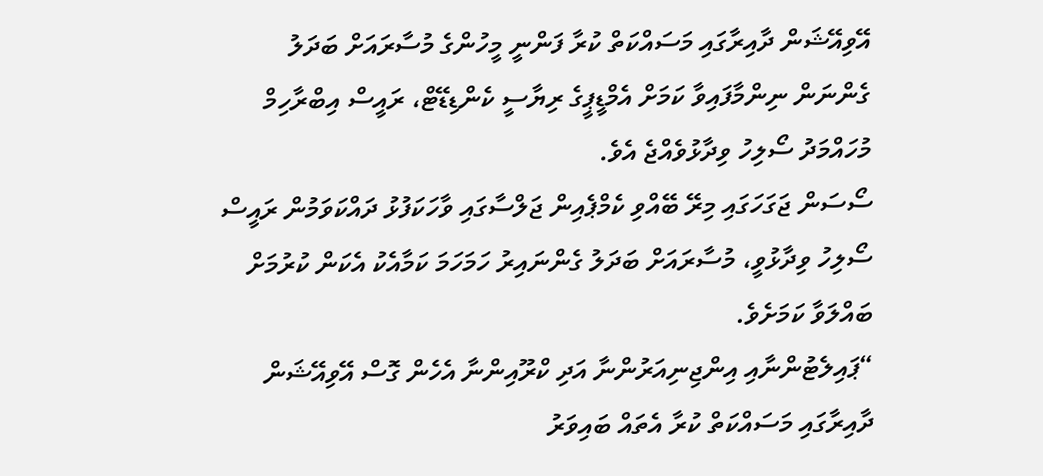އޭވިއޭޝަން ދާއިރާގައި މަސައްކަތް ކުރާ ފަންނީ މީހުންގެ މުސާރައަށް ބަދަލު ގެންނަން ނިންމާފައިވާ ކަމަށް އެމްޑީޕީގެ ރިޔާސީ ކެންޑިޑޭޓް، ރައީސް އިބްރާހިމް މުހައްމަދު ސޯލިހު ވިދާޅުވެއްޖެ އެވެ.
ސޯސަން ޖަގަހަގައި މިރޭ ބޭއްވި ކެމްޕެއިން ޖަލްސާގައި ވާހަކަފުޅު ދައްކަވަމުން ރައީސް ސޯލިހު ވިދާޅުވީ، މުސާރައަށް ބަދަލު ގެންނައިރު ހަމަހަމަ ކަމާއެކު އެކަން ކުރުމަށް ބައްލަވާ ކަމަށެވެ.
“ޕައިލެޓުންނާއި އިންޖިނިއަރުންނާ އަދި ކްރޫއިންނާ އެހެން ގޮސް އޭވިއޭޝަން ދާއިރާގައި މަސައްކަތް ކުރާ އެތައް ބައިވަރު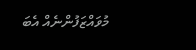މުވައްޒަފުންނެއް އެބަ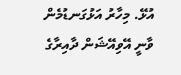އުޅޭ. މިހާރު އަޅުގަނޑުމެން ވާނީ އޭވިއޭޝަން ދާއިރާގެ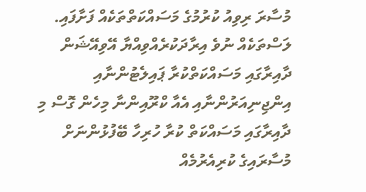މުސާރަ ރިވިއު ކުރުމުގެ މަސައްކަތްތަކެއް ފަށާފައި. ލަސްތަކެއް ނުވެ އިރާދަކުރެއްވިއްޔާ އޭވިއޭޝަން ދާއިރާގައި މަސައްކަތްކުރާ ޕައިލެޓުންނާއި އިންޖިނިއަރުންނާއި އެއާ ކްރޫއިންނާ މިހެން ގޮސް މި ދާއިރާގައި މަސައްކަތް ކުރާ ހުރިހާ ބޭފުޅުންނަށް މުސާރައިގެ ކުރިއެރުމެއް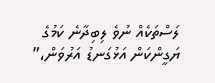ލަސްތަކެއް ނުވެ ލިބިދާނެ ކަމުގެ ޔަގީންކަން އަޅުގަނޑު އަރުވަން،”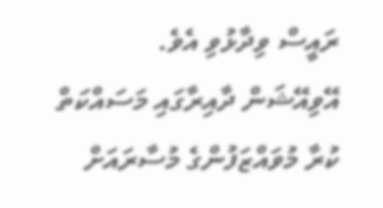ރައީސް ވިދާޅުވި އެވެ.
އޭވިއޭޝަން ދާއިރާގައި މަސައްކަތް ކުރާ މުވައްޒަފުންގެ މުސާރައަށް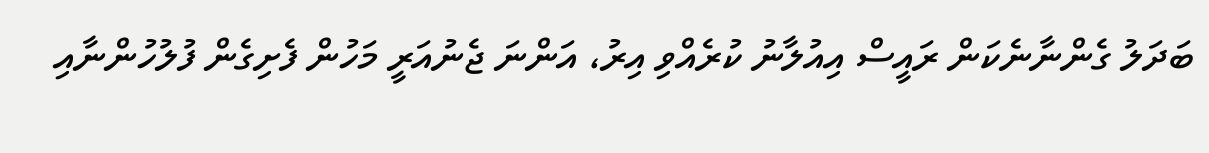ބަދަލު ގެންނާނެކަން ރައީސް އިއުލާނު ކުރެއްވި އިރު، އަންނަ ޖެނުއަރީ މަހުން ފެށިގެން ފުލުހުންނާއި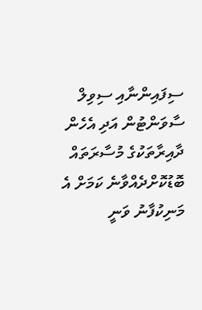ސިފައިންނާއި ސިވިލް ސާވަންޓުން އަދި އެހެން ދާއިރާތަކުގެ މުސާރަތައް ބޮޑުކޮށްދެއްވާނެ ކަމަށް އެ މަނިކުފާނު ވަނީ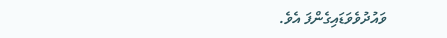ވައުދުވެވަޑައިގެންފަ އެވެ.